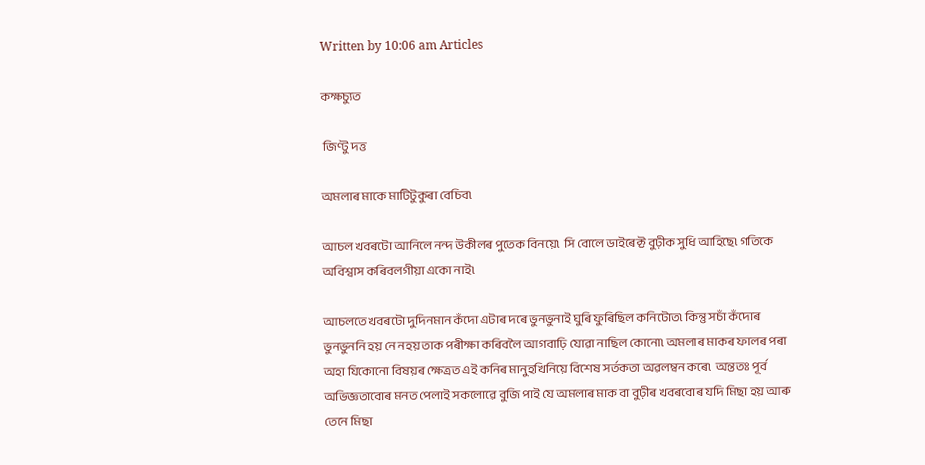Written by 10:06 am Articles

কক্ষচ্যুত

 জিণ্টু দত্ত

অমলাৰ মাকে মাটিটুকুৰা বেচিব৷

আচল খবৰটো আনিলে নন্দ উকীলৰ পুতেক বিনয়ে৷  সি বোলে ডাইৰেক্ট বুঢ়ীক সুধি আহিছে৷ গতিকে অবিশ্বাস কৰিবলগীয়া একো নাই৷

আচলতে খবৰটো দুদিনমান কঁদো এটাৰ দৰে ভুনভুনাই ঘুৰি ফুৰিছিল কনিটোত৷ কিন্তু সচাঁ কঁদোৰ ভুনভুননি হয় নে নহয় তাক পৰীক্ষা কৰিবলৈ আগবাঢ়ি যোৱা নাছিল কোনো৷ অমলাৰ মাকৰ ফালৰ পৰা অহা যিকোনো বিষয়ৰ ক্ষেত্ৰত এই কনিৰ মানুহখিনিয়ে বিশেষ সৰ্তকতা অৱলম্বন কৰে৷  অন্ততঃ পূৰ্ব অভিজ্ঞতাবোৰ মনত পেলাই সকলোৱে বুজি পাই যে অমলাৰ মাক বা বুঢ়ীৰ খবৰবোৰ যদি মিছা হয় আৰু তেনে মিছা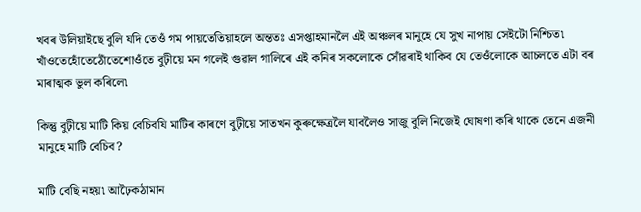খবৰ উলিয়াইছে বুলি যদি তেওঁ গম পায়তেতিয়াহলে অন্ততঃ এসপ্তাহমানলৈ এই অঞ্চলৰ মানুহে যে সুখ নাপায় সেইটো নিশ্চিত৷ খাঁওতেহোঁতেঠোঁতেশোওঁতে বুঢ়ীয়ে মন গলেই গুৱাল গালিৰে এই কনিৰ সকলোকে সোঁৱৰাই থাকিব যে তেওঁলোকে আচলতে এটা বৰ মাৰাত্মক ভুল কৰিলে৷

কিন্তু বুঢ়ীয়ে মাটি কিয় বেচিবযি মাটিৰ কাৰণে বুঢ়ীয়ে সাতখন কুৰুক্ষেত্ৰলৈ যাবলৈও সাজু বুলি নিজেই ঘোষণা কৰি থাকে তেনে এজনী মানুহে মাটি বেচিব?

মাটি বেছি নহয়৷ আঢ়ৈকঠামান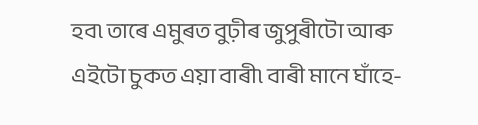হব৷ তাৰে এমুৰত বুঢ়ীৰ জুপুৰীটো আৰু এইটো চুকত এয়া বাৰী৷ বাৰী মানে ঘাঁহে-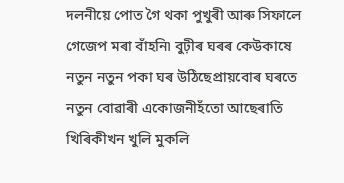দলনীয়ে পোত গৈ থকা পুখুৰী আৰু সিফালে গেজেপ মৰা বাঁহনি৷ বুঢ়ীৰ ঘৰৰ কেউকাষে নতুন নতুন পকা ঘৰ উঠিছেপ্ৰায়বোৰ ঘৰতে নতুন বোৱাৰী একোজনীহঁতো আছেৰাতি খিৰিকীখন খুলি মুকলি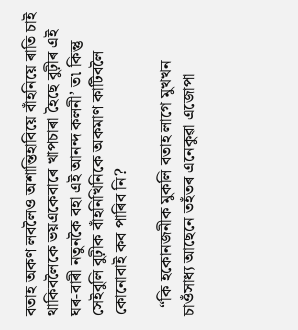বতাহ অকণ লবলৈও অশান্তিহাবিয়ে বাঁহনিয়ে ৰাতি চাই থাকিবলৈকে ভয়একেবাৰে খাপচাৰা হৈছে বুঢ়ীৰ এই ঘৰ-বাৰী নতুনকৈ বহা এই আনন্দ কলনী’ ত৷ কিন্তু সেইবুলি বুঢ়ীক বাঁহনিখিনিকে অকমাণ কাটিবলৈ কোনোবাই কব পাৰিব নি?

  “কি হকোনজনীক মুকলি বতাহ লাগে মুখখন চাওঁসাধ্য আছেনে তহঁতৰ এনেকুৱা এজোপা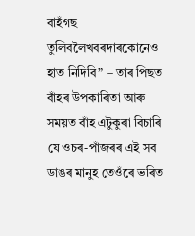বাহঁগছ তুলিবলৈখবৰদাৰকোনেও হাত নিদিবি” – তাৰ পিছত বাঁহৰ উপকাৰিতা আৰু সময়ত বাঁহ এটুকুৰা বিচাৰি যে ওচৰ-পাঁজৰৰ এই সব ডাঙৰ মানুহ তেওঁৰে ভৰিত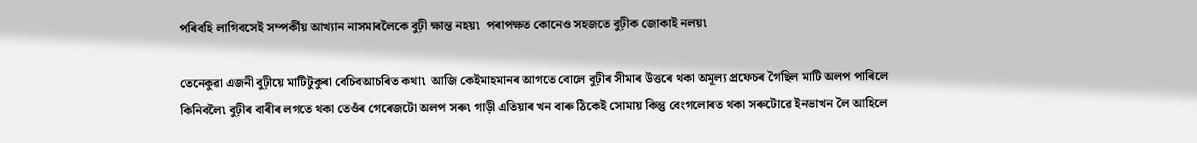পৰিবহি লাগিবসেই সম্পৰ্কীয় আখ্যান নাসমাৰলৈকে বুঢ়ী ক্ষান্ত নহয়৷  পৰাপক্ষত কোনেও সহজতে বুঢ়ীক জোকাই নলয়৷

তেনেকুৱা এজনী বুঢ়ীয়ে মাটিটুকুৰা বেচিবআচৰিত কথা৷  আজি কেইমাহমানৰ আগতে বোলে বুঢ়ীৰ সীমাৰ উত্তৰে থকা অমূল্য প্ৰফেচৰ গৈছিল মাটি অলপ পাৰিলে কিনিবলৈ৷ বুঢ়ীৰ বাৰীৰ লগতে থকা তেওঁৰ গেৰেজটো অলপ সৰু৷ গাড়ী এতিয়াৰ খন বাৰু ঠিকেই সোমায় কিন্তু বেংগলোৰত থকা সৰুটোৱে ইনভাখন লৈ আহিলে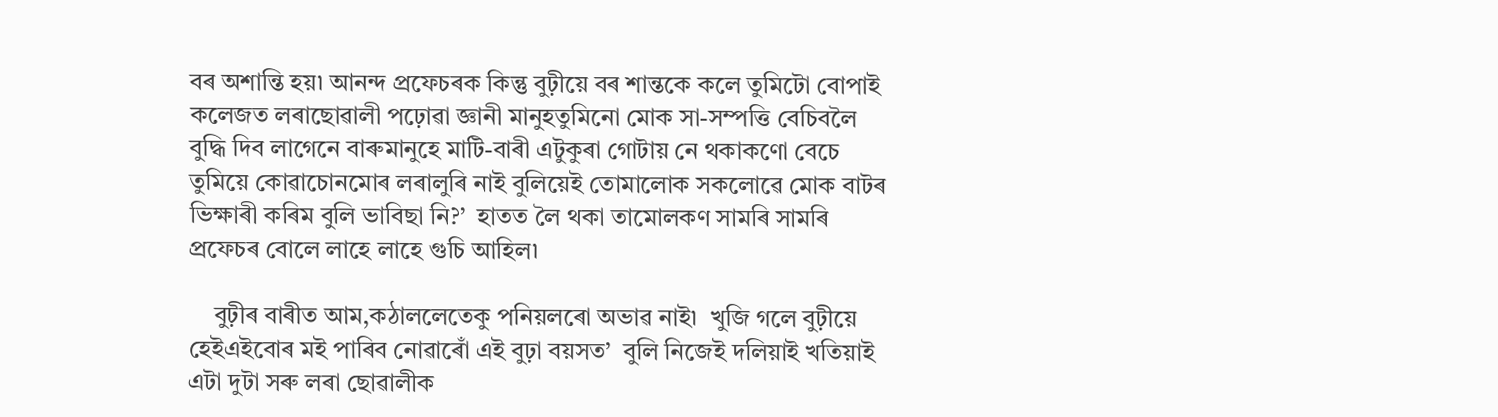বৰ অশান্তি হয়৷ আনন্দ প্ৰফেচৰক কিন্তু বুঢ়ীয়ে বৰ শান্তকে কলে তুমিটো বোপাই কলেজত লৰাছোৱালী পঢ়োৱা জ্ঞানী মানুহতুমিনো মোক সা-সম্পত্তি বেচিবলৈ বুদ্ধি দিব লাগেনে বাৰুমানুহে মাটি-বাৰী এটুকুৰা গোটায় নে থকাকণো বেচে তুমিয়ে কোৱাচোনমোৰ লৰালুৰি নাই বুলিয়েই তোমালোক সকলোৱে মোক বাটৰ ভিক্ষাৰী কৰিম বুলি ভাবিছা নি?’  হাতত লৈ থকা তামোলকণ সামৰি সামৰি প্ৰফেচৰ বোলে লাহে লাহে গুচি আহিল৷

    বুঢ়ীৰ বাৰীত আম,কঠাললেতেকু পনিয়লৰো অভাৱ নাই৷  খুজি গলে বুঢ়ীয়ে হেইএইবোৰ মই পাৰিব নোৱাৰোঁ এই বুঢ়া বয়সত’  বুলি নিজেই দলিয়াই খতিয়াই এটা দুটা সৰু লৰা ছোৱালীক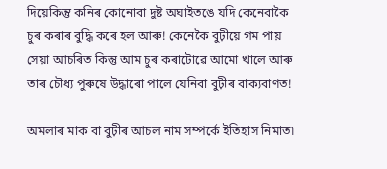দিয়েকিন্তু কনিৰ কোনোবা দুষ্ট অঘাইত‌ঙে যদি কেনেবাকৈ চুৰ কৰাৰ বুদ্ধি কৰে হল আৰু! কেনেকৈ বুঢ়ীয়ে গম পায় সেয়া আচৰিত কিন্তু আম চুৰ কৰাটোৱে আমো খালে আৰু তাৰ চৌধ্য পুৰুষে উদ্ধাৰো পালে যেনিবা বুঢ়ীৰ বাক্যবাণত!

অমলাৰ মাক বা বুঢ়ীৰ আচল নাম সম্পৰ্কে ইতিহাস নিমাত৷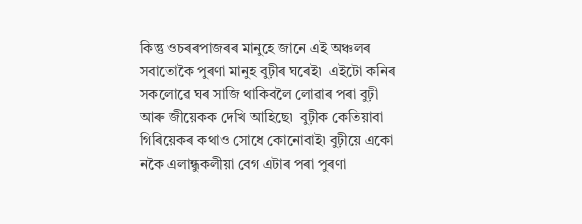কিন্তু ওচৰৰপাজৰৰ মানুহে জানে এই অঞ্চলৰ সবাতোকৈ পুৰণা মানুহ বুঢ়ীৰ ঘৰেই৷  এইটো কনিৰ সকলোৱে ঘৰ সাজি থাকিবলৈ লোৱাৰ পৰা বুঢ়ী আৰু জীয়েকক দেখি আহিছে৷  বুঢ়ীক কেতিয়াবা গিৰিয়েকৰ কথাও সোধে কোনোবাই৷ বুঢ়ীয়ে একো নকৈ এলান্ধুকলীয়া বেগ এটাৰ পৰা পুৰণা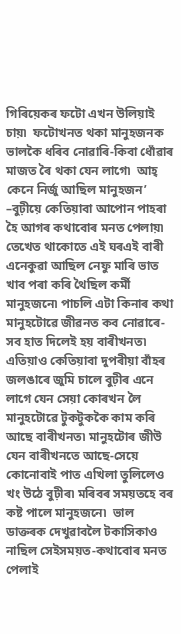গিৰিয়েকৰ ফটো এখন উলিয়াই চায়৷  ফটোখনত থকা মানুহজনক ভালকৈ ধৰিব নোৱাৰি-কিবা ধোঁৱাৰ মাজত ৰৈ থকা যেন লাগে৷  আহ্ কেনে নিৰ্জু আছিল মানুহজন’ –বুঢ়ীয়ে কেতিয়াবা আপোন পাহৰা হৈ আগৰ কথাবোৰ মনত পেলায়৷ তেখেত থাকোতে এই ঘৰএই বাৰী এনেকুৱা আছিল নেফু মাৰি ভাত খাব পৰা কৰি থৈছিল কৰ্মী মানুহজনে৷ পাচলি এটা কিনাৰ কথা মানুহটোৱে জীৱনত কব নোৱাৰে-সব হাত দিলেই হয় বাৰীখনত৷ এতিয়াও কেতিয়াবা দুপৰীয়া বাঁহৰ জলঙাৰে জুমি চালে বুঢ়ীৰ এনে লাগে যেন সেয়া কোৰখন লৈ মানুহটোৱে টুকটুককৈ কাম কৰি আছে বাৰীখনত৷ মানুহটোৰ জীউ যেন বাৰীখনতে আছে-সেয়ে কোনোবাই পাত এখিলা তুলিলেও খং উঠে বুঢ়ীৰ৷ মৰিবৰ সময়তহে বৰ কষ্ট পালে মানুহজনে৷  ভাল ডাক্তৰক দেখুৱাবলৈ টকাসিকাও নাছিল সেইসময়ত-কথাবোৰ মনত পেলাই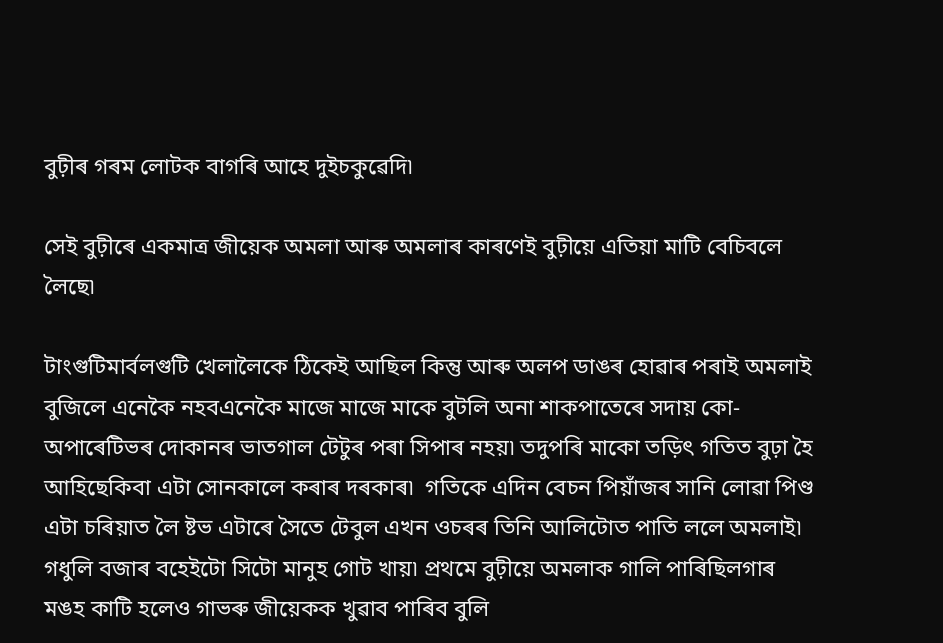বুঢ়ীৰ গৰম লোটক বাগৰি আহে দুইচকুৱেদি৷

সেই বুঢ়ীৰে একমাত্ৰ জীয়েক অমলা আৰু অমলাৰ কাৰণেই বুঢ়ীয়ে এতিয়া মাটি বেচিবলে লৈছে৷

টাংগুটিমাৰ্বলগুটি খেলালৈকে ঠিকেই আছিল কিন্তু আৰু অলপ ডাঙৰ হোৱাৰ পৰাই অমলাই বুজিলে এনেকৈ নহবএনেকৈ মাজে মাজে মাকে বুটলি অনা শাকপাতেৰে সদায় কো-অপাৰেটিভৰ দোকানৰ ভাতগাল টেটুৰ পৰা সিপাৰ নহয়৷ তদুপৰি মাকো তড়িৎ গতিত বুঢ়া হৈ আহিছেকিবা এটা সোনকালে কৰাৰ দৰকাৰ৷  গতিকে এদিন বেচন পিয়াঁজৰ সানি লোৱা পিণ্ড এটা চৰিয়াত লৈ ষ্টভ এটাৰে সৈতে টেবুল এখন ওচৰৰ তিনি আলিটোত পাতি ললে অমলাই৷  গধুলি বজাৰ বহেইটো সিটো মানুহ গোট খায়৷ প্ৰথমে বুঢ়ীয়ে অমলাক গালি পাৰিছিলগাৰ ম‌ঙহ কাটি হলেও গাভৰু জীয়েকক খুৱাব পাৰিব বুলি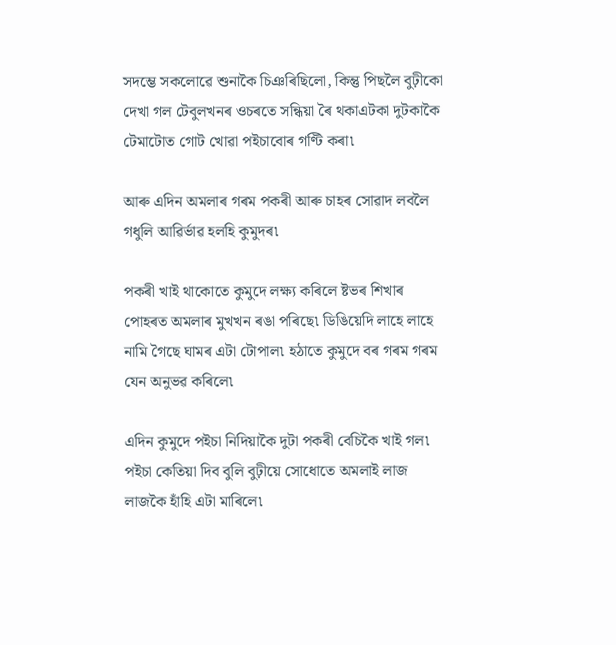সদম্ভে সকলোৱে শুনাকৈ চিঞৰিছিলো, কিন্তু পিছলৈ বুঢ়ীকো দেখা গল টেবুলখনৰ ওচৰতে সন্ধিয়া ৰৈ থকাএটকা দুটকাকৈ টেমাটোত গোট খোৱা পইচাবোৰ গণ্টি কৰা৷

আৰু এদিন অমলাৰ গৰম পকৰী আৰু চাহৰ সোৱাদ লবলৈ গধুলি আৱিৰ্ভাৱ হলহি কুমুদৰ৷

পকৰী খাই থাকোতে কুমুদে লক্ষ্য কৰিলে ষ্টভৰ শিখাৰ পোহৰত অমলাৰ মুখখন ৰ‌ঙা পৰিছে৷ ডিঙিয়েদি লাহে লাহে নামি গৈছে ঘামৰ এটা টোপাল৷ হঠাতে কুমুদে বৰ গৰম গৰম যেন অনুভৱ কৰিলে৷

এদিন কুমুদে পইচা নিদিয়াকৈ দুটা পকৰী বেচিকৈ খাই গল৷ পইচা কেতিয়া দিব বুলি বুঢ়ীয়ে সোধোতে অমলাই লাজ লাজকৈ হাঁহি এটা মাৰিলে৷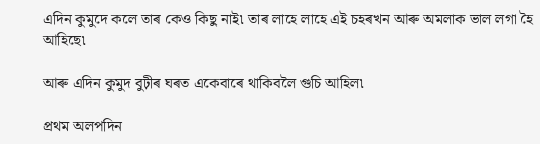এদিন কুমুদে কলে তাৰ কেও কিছু নাই৷ তাৰ লাহে লাহে এই চহৰখন আৰু অমলাক ভাল লগা হৈ আহিছে৷

আৰু এদিন কুমুদ বুঢ়ীৰ ঘৰত একেবাৰে থাকিবলৈ গুচি আহিল৷

প্ৰথম অলপদিন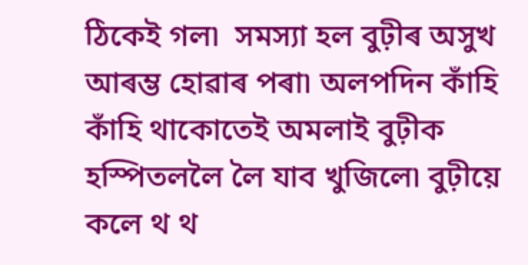ঠিকেই গল৷  সমস্যা হল বুঢ়ীৰ অসুখ আৰম্ভ হোৱাৰ পৰা৷ অলপদিন কাঁহি কাঁহি থাকোতেই অমলাই বুঢ়ীক হস্পিতললৈ লৈ যাব খুজিলে৷ বুঢ়ীয়ে কলে থ থ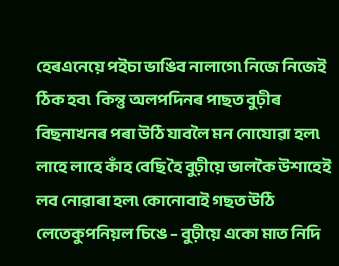হেৰএনেয়ে পইচা ভা‌ঙিব নালাগে৷ নিজে নিজেই ঠিক হব৷  কিন্তু অলপদিনৰ পাছত বুঢ়ীৰ বিছনাখনৰ পৰা উঠি যাবলৈ মন নোযোৱা হল৷  লাহে লাহে কাঁহ বেছি হৈ বুঢ়ীয়ে ভালকৈ উশাহেই লব নোৱাৰা হল৷ কোনোবাই গছত উঠি লেতেকুপনিয়ল চিঙে – বুঢ়ীয়ে একো মাত নিদি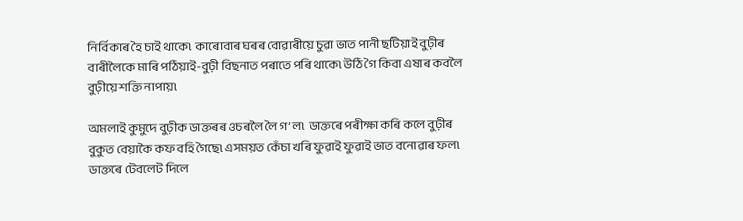নিৰ্বিকাৰ হৈ চাই থাকে৷  কাৰোবাৰ ঘৰৰ বোৱাৰীয়ে চুৱা ভাত পানী ছটিয়াই বুঢ়ীৰ বাৰীলৈকে মাৰি পঠিয়াই-বুঢ়ী বিছনাত পৰাতে পৰি থাকে৷ উঠি গৈ কিবা এষাৰ কবলৈ বুঢ়ীয়ে শক্তি নাপায়৷

অমলাই কুমুদে বুঢ়ীক ডাক্তৰৰ ওচৰলৈ লৈ গ’ ল৷  ডাক্তৰে পৰীক্ষা কৰি কলে বুঢ়ীৰ বুকুত বেয়াকৈ কফ বহি গৈছে৷ এসময়ত কেঁচা খৰি ফুৱাই ফুৱাই ভাত বনোৱাৰ ফল৷  ডাক্তৰে টেবলেট দিলে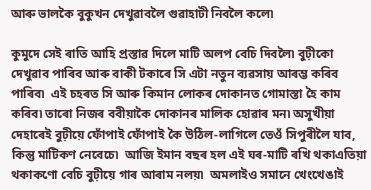আৰু ভালকৈ বুকুখন দেখুৱাবলৈ গুৱাহাটী নিবলৈ কলে৷

কুমুদে সেই ৰাতি আহি প্ৰস্তাৱ দিলে মাটি অলপ বেচি দিবলৈ৷ বুঢ়ীকো দেখুৱাব পাৰিব আৰু বাকী টকাৰে সি এটা নতুন ব্যৱসায় আৰম্ভ কৰিব পাৰিব৷  এই চহৰত সি আৰু কিমান লোকৰ দোকানত গোমাস্তা হৈ কাম কৰিব৷ তাৰো নিজৰ ববীয়াকৈ দোকানৰ মালিক হোৱাৰ মন৷ অসুখীয়া দেহাৰেই বুঢ়ীয়ে ফোঁপাই ফোঁপাই কৈ উঠিল-লাগিলে তেওঁ সিপুৰীলৈ যাব, কিন্তু মাটিকণ নেবেচে৷  আজি ইমান বছৰ হল এই ঘৰ-মাটি ৰখি থকাএতিয়া থকাকণো বেচি বুঢ়ীয়ে গাৰ আৰাম নলয়৷  অমলাইও সমানে খেংখেঙাই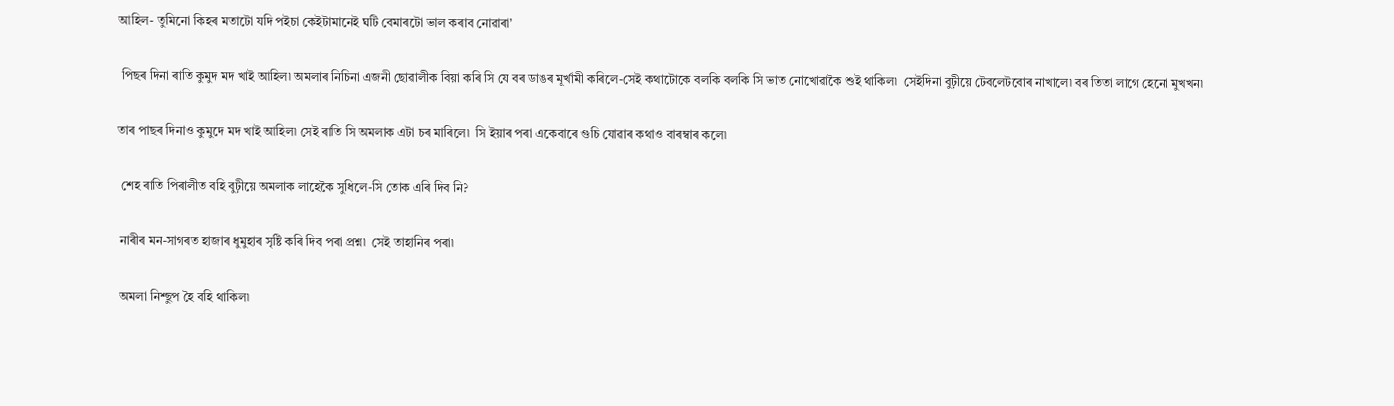আহিল- তুমিনো কিহৰ মতাটো যদি পইচা কেইটামানেই ঘটি বেমাৰটো ভাল কৰাব নোৱাৰা’

 পিছৰ দিনা ৰাতি কুমুদ মদ খাই আহিল৷ অমলাৰ নিচিনা এজনী ছোৱালীক বিয়া কৰি সি যে বৰ ডাঙৰ মূৰ্খামী কৰিলে-সেই কথাটোকে বলকি বলকি সি ভাত নোখোৱাকৈ শুই থাকিল৷  সেইদিনা বুঢ়ীয়ে টেবলেটবোৰ নাখালে৷ বৰ তিতা লাগে হেনো মুখখন৷

তাৰ পাছৰ দিনাও কুমুদে মদ খাই আহিল৷ সেই ৰাতি সি অমলাক এটা চৰ মাৰিলে৷  সি ইয়াৰ পৰা একেবাৰে গুচি যোৱাৰ কথাও বাৰম্বাৰ কলে৷

 শেহ ৰাতি পিৰালীত বহি বুঢ়ীয়ে অমলাক লাহেকৈ সুধিলে-সি তোক এৰি দিব নি?

 নাৰীৰ মন-সাগৰত হাজাৰ ধুমুহাৰ সৃষ্টি কৰি দিব পৰা প্ৰশ্ন৷  সেই তাহানিৰ পৰা৷

 অমলা নিশ্ছুপ হৈ বহি থাকিল৷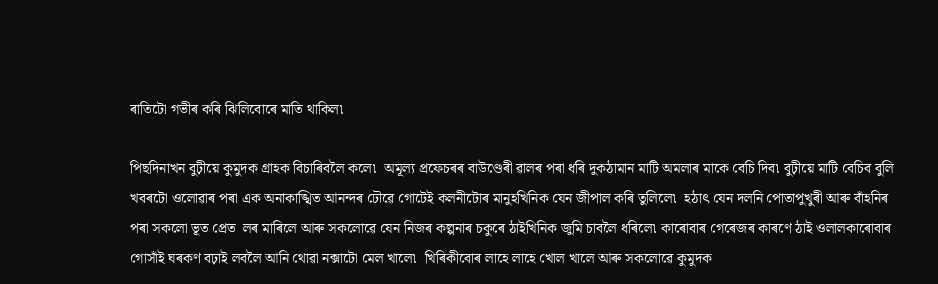ৰাতিটো গভীৰ কৰি ঝিলিবোৰে মাতি থাকিল৷

পিছদিনাখন বুঢ়ীয়ে কুমুদক গ্ৰাহক বিচাৰিবলৈ কলে৷  অমূল্য প্ৰফেচৰৰ বাউণ্ডেৰী ৱালৰ পৰা ধৰি দুকঠামান মাটি অমলাৰ মাকে বেচি দিব৷ বুঢ়ীয়ে মাটি বেচিব বুলি খবৰটো ওলোৱাৰ পৰা এক অনাকাঙ্খিত আনন্দৰ ঢৌৱে গোটেই কলনীটোৰ মানুহখিনিক যেন জীপাল কৰি তুলিলে৷  হঠাৎ যেন দলনি পোতাপুখুৰী আৰু বাঁহনিৰ পৰা সকলো ভূত প্ৰেত  লৰ মাৰিলে আৰু সকলোৱে যেন নিজৰ কল্পনাৰ চকুৰে ঠাইখিনিক জুমি চাবলৈ ধৰিলে৷ কাৰোবাৰ গেৰেজৰ কাৰণে ঠাই ওলালকাৰোবাৰ গোসাঁই ঘৰকণ বঢ়াই লবলৈ আনি থোৱা নক্সাটো মেল খালে৷  খিৰিকীবোৰ লাহে লাহে খোল খালে আৰু সকলোৱে কুমুদক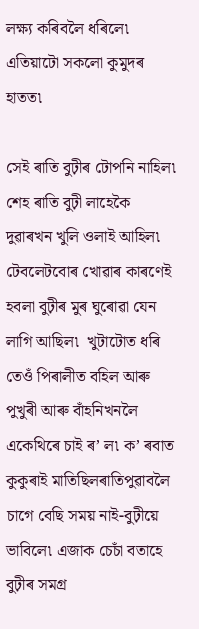লক্ষ্য কৰিবলৈ ধৰিলে৷  এতিয়াটো সকলো কুমুদৰ হাতত৷

সেই ৰাতি বুঢ়ীৰ টোপনি নাহিল৷  শেহ ৰাতি বুঢ়ী লাহেকৈ দুৱাৰখন খুলি ওলাই আহিল৷ টেবলেটবোৰ খোৱাৰ কাৰণেই হবলা বুঢ়ীৰ মুৰ ঘুৰোৱা যেন লাগি আছিল৷  খুটাটোত ধৰি তেওঁ পিৰালীত বহিল আৰু পুখুৰী আৰু বাঁহনিখনলৈ একেথিৰে চাই ৰ’ ল৷ ক’ ৰবাত কুকুৰাই মাতিছিলৰাতিপুৱাবলৈ চাগে বেছি সময় নাই-বুঢ়ীয়ে ভাবিলে৷ এজাক চেচাঁ বতাহে বুঢ়ীৰ সমগ্ৰ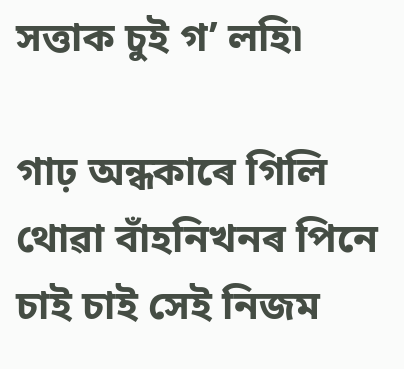সত্তাক চুই গ’ লহি৷

গাঢ় অন্ধকাৰে গিলি থোৱা বাঁহনিখনৰ পিনে চাই চাই সেই নিজম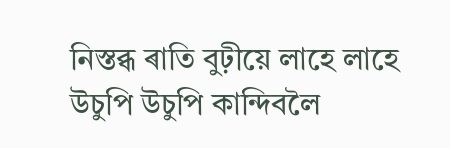নিস্তব্ধ ৰাতি বুঢ়ীয়ে লাহে লাহে উচুপি উচুপি কান্দিবলৈ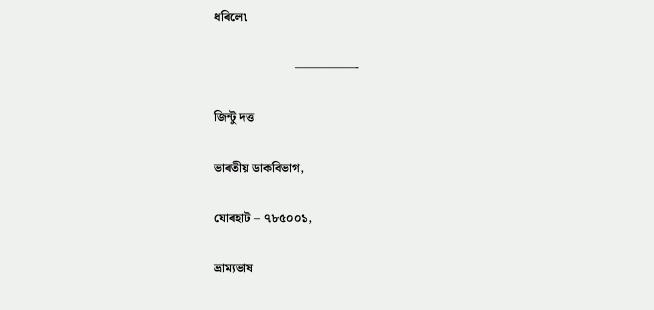ধৰিলে৷

                          —————-

জিন্টু দত্ত

ভাৰতীয় ডাকবিভাগ,

যোৰহাট – ৭৮৫০০১,

ভ্ৰাম্যভাষ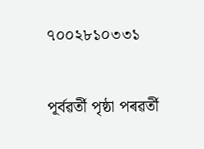৭০০২৮১০৩৩১

পূৰ্বৱৰ্তী পৃষ্ঠা পৰৱৰ্তী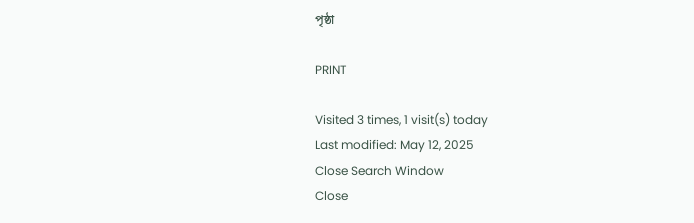পৃষ্ঠা

PRINT

Visited 3 times, 1 visit(s) today
Last modified: May 12, 2025
Close Search Window
Close